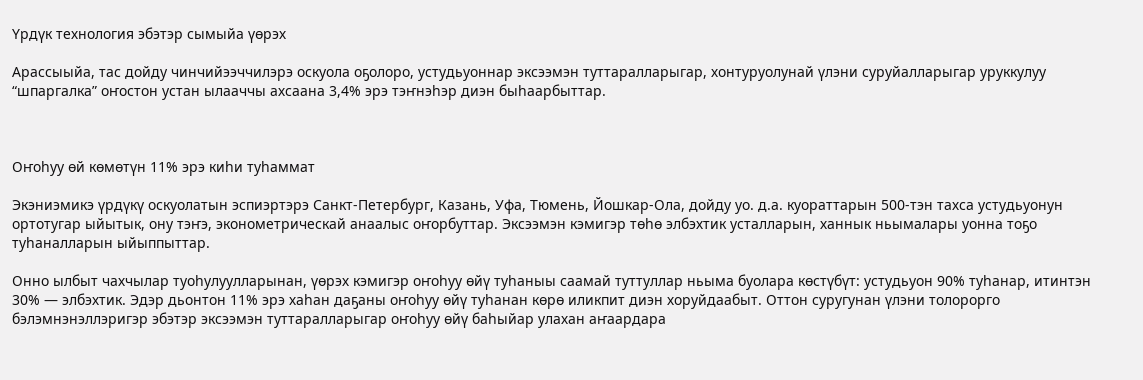Үрдүк технология эбэтэр сымыйа үөрэх

Арассыыйа, тас дойду чинчийээччилэрэ оскуола оҕолоро, устудьуоннар эксээмэн туттаралларыгар, хонтуруолунай үлэни суруйалларыгар уруккулуу “шпаргалка” оҥостон устан ылааччы ахсаана 3,4% эрэ тэҥнэһэр диэн быһаарбыттар.



Оҥоһуу өй көмөтүн 11% эрэ киһи туһаммат

Экэниэмикэ үрдүкү оскуолатын эспиэртэрэ Санкт-Петербург, Казань, Уфа, Тюмень, Йошкар-Ола, дойду уо. д.а. куораттарын 500‑тэн тахса устудьуонун ортотугар ыйытык, ону тэҥэ, эконометрическай анаалыс оҥорбуттар. Эксээмэн кэмигэр төһө элбэхтик усталларын, ханнык ньымалары уонна тоҕо туһаналларын ыйыппыттар.

Онно ылбыт чахчылар туоһулуулларынан, үөрэх кэмигэр оҥоһуу өйү туһаныы саамай туттуллар ньыма буолара көстүбүт: устудьуон 90% туһанар, итинтэн 30% — элбэхтик. Эдэр дьонтон 11% эрэ хаһан даҕаны оҥоһуу өйү туһанан көрө иликпит диэн хоруйдаабыт. Оттон суругунан үлэни толорорго бэлэмнэнэллэригэр эбэтэр эксээмэн туттаралларыгар оҥоһуу өйү баһыйар улахан аҥаардара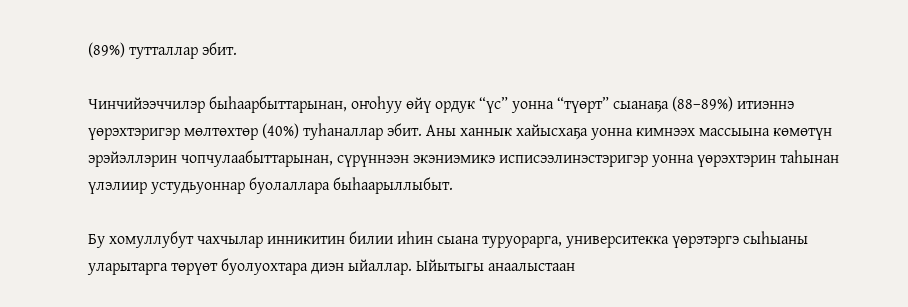(89%) тутталлар эбит.

Чинчийээччилэр быһаарбыттарынан, оҥоһуу өйү ордук “үс” уонна “түөрт” сыанаҕа (88–89%) итиэннэ үөрэхтэригэр мөлтөхтөр (40%) туһаналлар эбит. Аны ханнык хайысхаҕа уонна кимнээх массыына көмөтүн эрэйэллэрин чопчулаабыттарынан, сүрүннээн экэниэмикэ исписээлинэстэригэр уонна үөрэхтэрин таһынан үлэлиир устудьуоннар буолаллара быһаарыллыбыт.

Бу хомуллубут чахчылар инникитин билии иһин сыана туруорарга, университекка үөрэтэргэ сыһыаны уларытарга төрүөт буолуохтара диэн ыйаллар. Ыйытыгы анаалыстаан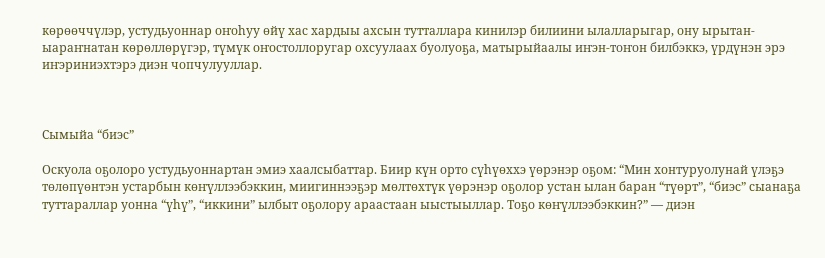көрөөччүлэр, устудьуоннар оҥоһуу өйү хас хардыы ахсын тутталлара кинилэр билиини ылалларыгар, ону ырытан-ыараҥнатан көрөллөрүгэр, түмүк оҥостоллоругар охсуулаах буолуоҕа, матырыйаалы иҥэн-тоҥон билбэккэ, үрдүнэн эрэ иҥэриниэхтэрэ диэн чопчулууллар.



Сымыйа “биэс”

Оскуола оҕолоро устудьуоннартан эмиэ хаалсыбаттар. Биир күн орто сүһүөххэ үөрэнэр оҕом: “Мин хонтуруолунай үлэҕэ төлөпүөнтэн устарбын көҥүллээбэккин, миигиннээҕэр мөлтөхтүк үөрэнэр оҕолор устан ылан баран “түөрт”, “биэс” сыанаҕа туттараллар уонна “үһү”, “иккини” ылбыт оҕолору араастаан ыыстыыллар. Тоҕо көҥүллээбэккин?” — диэн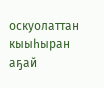оскуолаттан кыыһыран аҕай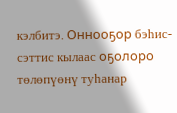кэлбитэ. Оннооҕор бэһис-сэттис кылаас оҕолоро төлөпүөнү туһанар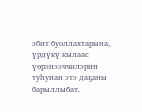эбит буоллахтарына, үрдүкү кылаас үөрэнээччилэрин туһунан этэ даҕаны барыллыбат.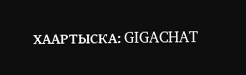ХААРТЫСКА: GIGACHAT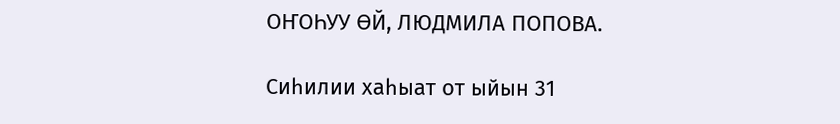ОҤОҺУУ ӨЙ, ЛЮДМИЛА ПОПОВА.

Сиһилии хаһыат от ыйын 31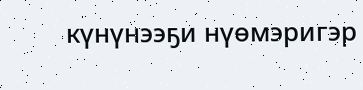күнүнээҕи нүөмэригэр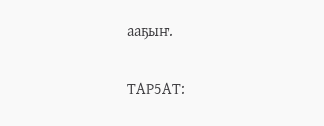ааҕыҥ.

ТАР5АТ: